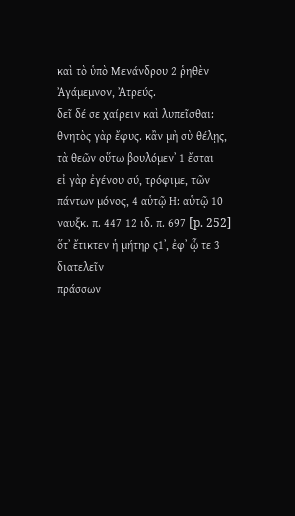καὶ τὸ ὑπὸ Μενάνδρου 2 ῥηθὲν
Ἀγάμεμνον, Ἀτρεύς.
δεῖ δέ σε χαίρειν καὶ λυπεῖσθαι:
θνητὸς γὰρ ἔφυς. κἂν μὴ σὺ θέλῃς,
τὰ θεῶν οὕτω βουλόμεν᾽ 1 ἔσται
εἰ γὰρ ἐγένου σύ, τρόφιμε, τῶν πάντων μόνος, 4 αὑτῷ Η: αὑτῷ 10 ναυξκ. π. 447 12 ιδ. π. 697 [p. 252]
ὅτ᾽ ἔτικτεν ἡ μήτηρ ς1᾽, ἐφ᾽ ᾧ τε 3 διατελεῖν
πράσσων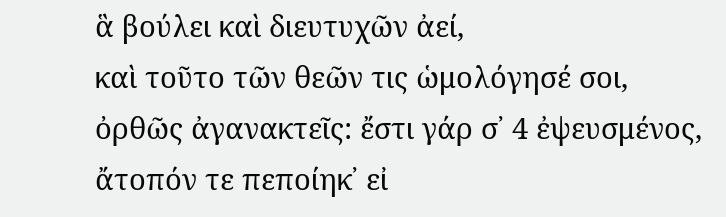ἃ βούλει καὶ διευτυχῶν ἀεί,
καὶ τοῦτο τῶν θεῶν τις ὡμολόγησέ σοι,
ὀρθῶς ἀγανακτεῖς: ἔστι γάρ σ᾽ 4 ἐψευσμένος,
ἄτοπόν τε πεποίηκ᾽ εἰ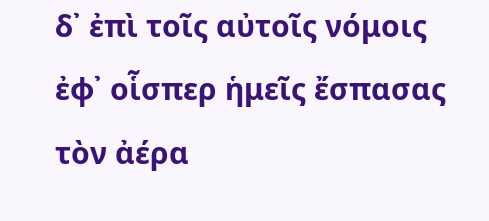δ᾽ ἐπὶ τοῖς αὐτοῖς νόμοις
ἐφ᾽ οἷσπερ ἡμεῖς ἔσπασας τὸν ἀέρα